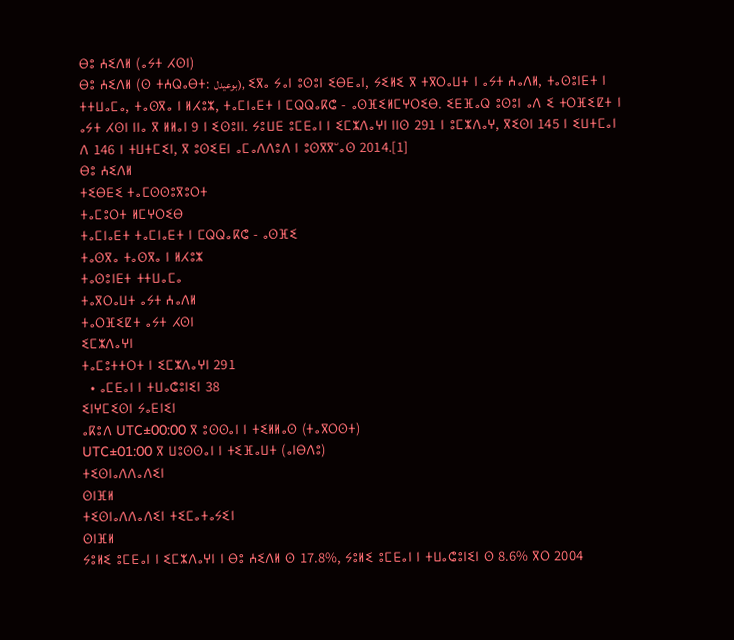ⴱⵓ ⵄⵉⴷⵍ (ⴰⵢⵜ ⵃⵙⵏ)
ⴱⵓ ⵄⵉⴷⵍ (ⵙ ⵜⵄⵕⴰⴱⵜ: بوعيدل), ⵉⴳⴰ ⵢⴰⵏ ⵓⵙⵓⵏ ⵉⴱⴹⴰⵏ, ⵢⵉⵍⵉ ⴳ ⵜⴳⵔⴰⵡⵜ ⵏ ⴰⵢⵜ ⵄⴰⴷⵍ, ⵜⴰⵙⵓⵏⴹⵜ ⵏ ⵜⵜⵡⴰⵎⴰ, ⵜⴰⵙⴳⴰ ⵏ ⵍⵃⵓⵣ, ⵜⴰⵎⵏⴰⴹⵜ ⵏ ⵎⵕⵕⴰⴽⵛ - ⴰⵙⴼⵉⵍⵎⵖⵔⵉⴱ. ⵉⴹⴼⴰⵕ ⵓⵙⵓⵏ ⴰⴷ ⵉ ⵜⵔⴼⵉⵇⵜ ⵏ ⴰⵢⵜ ⵃⵙⵏ ⵏⵏⴰ ⴳ ⵍⵍⴰⵏ 9 ⵏ ⵉⵙⵓⵏⵏ. ⵢⵓⵡⴹ ⵓⵎⴹⴰⵏ ⵏ ⵉⵎⵣⴷⴰⵖⵏ ⵏⵏⵙ 291 ⵏ ⵓⵎⵣⴷⴰⵖ, ⴳⵉⵙⵏ 145 ⵏ ⵉⵡⵜⵎⴰⵏ ⴷ 146 ⵏ ⵜⵡⵜⵎⵉⵏ, ⴳ ⵓⵙⵉⴹⵏ ⴰⵎⴰⴷⴷⵓⴷ ⵏ ⵓⵙⴳⴳⵯⴰⵙ 2014.[1]
ⴱⵓ ⵄⵉⴷⵍ
ⵜⵉⴱⴹⵉ ⵜⴰⵎⵙⵙⵓⴳⵓⵔⵜ
ⵜⴰⵎⵓⵔⵜ ⵍⵎⵖⵔⵉⴱ
ⵜⴰⵎⵏⴰⴹⵜ ⵜⴰⵎⵏⴰⴹⵜ ⵏ ⵎⵕⵕⴰⴽⵛ - ⴰⵙⴼⵉ
ⵜⴰⵙⴳⴰ ⵜⴰⵙⴳⴰ ⵏ ⵍⵃⵓⵣ
ⵜⴰⵙⵓⵏⴹⵜ ⵜⵜⵡⴰⵎⴰ
ⵜⴰⴳⵔⴰⵡⵜ ⴰⵢⵜ ⵄⴰⴷⵍ
ⵜⴰⵔⴼⵉⵇⵜ ⴰⵢⵜ ⵃⵙⵏ
ⵉⵎⵣⴷⴰⵖⵏ
ⵜⴰⵎⵓⵜⵜⵔⵜ ⵏ ⵉⵎⵣⴷⴰⵖⵏ 291
  • ⴰⵎⴹⴰⵏ ⵏ ⵜⵡⴰⵛⵓⵏⵉⵏ 38
ⵉⵏⵖⵎⵉⵙⵏ ⵢⴰⴹⵏⵉⵏ
ⴰⴽⵓⴷ UTC±00:00 ⴳ ⵓⵙⵙⴰⵏ ⵏ ⵜⵉⵍⵍⴰⵙ (ⵜⴰⴳⵔⵙⵜ)
UTC±01:00 ⴳ ⵡⵓⵙⵙⴰⵏ ⵏ ⵜⵉⴼⴰⵡⵜ (ⴰⵏⴱⴷⵓ)
ⵜⵉⵙⵏⴰⴷⴷⴰⴷⵉⵏ
ⵙⵏⴼⵍ
ⵜⵉⵙⵏⴰⴷⴷⴰⴷⵉⵏ ⵜⵉⵎⴰⵜⴰⵢⵉⵏ
ⵙⵏⴼⵍ
ⵢⵓⵍⵉ ⵓⵎⴹⴰⵏ ⵏ ⵉⵎⵣⴷⴰⵖⵏ ⵏ ⴱⵓ ⵄⵉⴷⵍ ⵙ 17.8%, ⵢⵓⵍⵉ ⵓⵎⴹⴰⵏ ⵏ ⵜⵡⴰⵛⵓⵏⵉⵏ ⵙ 8.6% ⴳⵔ 2004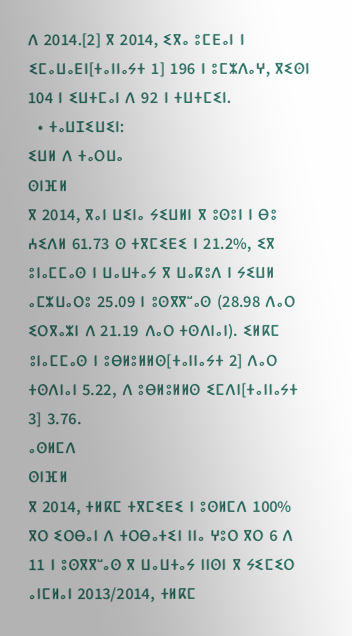ⴷ 2014.[2] ⴳ 2014, ⵉⴳⴰ ⵓⵎⴹⴰⵏ ⵏ ⵉⵎⴰⵡⴰⴹⵏ[ⵜⴰⵏⵏⴰⵢⵜ 1] 196 ⵏ ⵓⵎⵣⴷⴰⵖ, ⴳⵉⵙⵏ 104 ⵏ ⵉⵡⵜⵎⴰⵏ ⴷ 92 ⵏ ⵜⵡⵜⵎⵉⵏ.
  • ⵜⴰⵡⵊⵉⵡⵉⵏ:
ⵉⵡⵍ ⴷ ⵜⴰⵔⵡⴰ
ⵙⵏⴼⵍ
ⴳ 2014, ⴳⴰⵏ ⵡⵉⵏⴰ ⵢⵉⵡⵍⵏ ⴳ ⵓⵙⵓⵏ ⵏ ⴱⵓ ⵄⵉⴷⵍ 61.73 ⵙ ⵜⴳⵎⵉⴹⵉ ⵏ 21.2%, ⵉⴳ ⵓⵏⴰⵎⵎⴰⵙ ⵏ ⵡⴰⵡⵜⴰⵢ ⴳ ⵡⴰⴽⵓⴷ ⵏ ⵢⵉⵡⵍ ⴰⵎⵣⵡⴰⵔⵓ 25.09 ⵏ ⵓⵙⴳⴳⵯⴰⵙ (28.98 ⴷⴰⵔ ⵉⵔⴳⴰⵣⵏ ⴷ 21.19 ⴷⴰⵔ ⵜⵙⴷⵏⴰⵏ). ⵉⵍⴽⵎ ⵓⵏⴰⵎⵎⴰⵙ ⵏ ⵓⴱⵍⵓⵍⵍⵙ[ⵜⴰⵏⵏⴰⵢⵜ 2] ⴷⴰⵔ ⵜⵙⴷⵏⴰⵏ 5.22, ⴷ ⵓⴱⵍⵓⵍⵍⵙ ⵉⵎⴷⵏ[ⵜⴰⵏⵏⴰⵢⵜ 3] 3.76.
ⴰⵙⵍⵎⴷ
ⵙⵏⴼⵍ
ⴳ 2014, ⵜⵍⴽⵎ ⵜⴳⵎⵉⴹⵉ ⵏ ⵓⵙⵍⵎⴷ 100% ⴳⵔ ⵉⵔⴱⴰⵏ ⴷ ⵜⵔⴱⴰⵜⵉⵏ ⵏⵏⴰ ⵖⵓⵔ ⴳⵔ 6 ⴷ 11 ⵏ ⵓⵙⴳⴳⵯⴰⵙ ⴳ ⵡⴰⵡⵜⴰⵢ ⵏⵏⵙⵏ ⴳ ⵢⵉⵎⵉⵔ ⴰⵏⵎⵍⴰⵏ 2013/2014, ⵜⵍⴽⵎ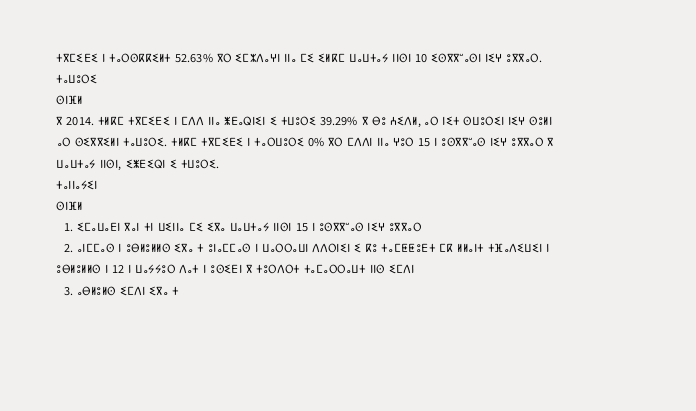ⵜⴳⵎⵉⴹⵉ ⵏ ⵜⴰⵔⵙⴽⴽⵉⵍⵜ 52.63% ⴳⵔ ⵉⵎⵣⴷⴰⵖⵏ ⵏⵏⴰ ⵎⵉ ⵉⵍⴽⵎ ⵡⴰⵡⵜⴰⵢ ⵏⵏⵙⵏ 10 ⵉⵙⴳⴳⵯⴰⵙⵏ ⵏⵉⵖ ⵓⴳⴳⴰⵔ.
ⵜⴰⵡⵓⵔⵉ
ⵙⵏⴼⵍ
ⴳ 2014. ⵜⵍⴽⵎ ⵜⴳⵎⵉⴹⵉ ⵏ ⵎⴷⴷ ⵏⵏⴰ ⵥⴹⴰⵕⵏⵉⵏ ⵉ ⵜⵡⵓⵔⵉ 39.29% ⴳ ⴱⵓ ⵄⵉⴷⵍ, ⴰⵔ ⵏⵉⵜ ⵙⵡⵓⵔⵉⵏ ⵏⵉⵖ ⵙⵓⵍⵏ ⴰⵔ ⵙⵉⴳⴳⵉⵍⵏ ⵜⴰⵡⵓⵔⵉ. ⵜⵍⴽⵎ ⵜⴳⵎⵉⴹⵉ ⵏ ⵜⴰⵔⵡⵓⵔⵉ 0% ⴳⵔ ⵎⴷⴷⵏ ⵏⵏⴰ ⵖⵓⵔ 15 ⵏ ⵓⵙⴳⴳⵯⴰⵙ ⵏⵉⵖ ⵓⴳⴳⴰⵔ ⴳ ⵡⴰⵡⵜⴰⵢ ⵏⵏⵙⵏ, ⵉⵥⴹⵉⵕⵏ ⵉ ⵜⵡⵓⵔⵉ.
ⵜⴰⵏⵏⴰⵢⵉⵏ
ⵙⵏⴼⵍ
  1. ⵉⵎⴰⵡⴰⴹⵏ ⴳⴰⵏ ⵜⵏ ⵡⵉⵏⵏⴰ ⵎⵉ ⵉⴳⴰ ⵡⴰⵡⵜⴰⵢ ⵏⵏⵙⵏ 15 ⵏ ⵓⵙⴳⴳⵯⴰⵙ ⵏⵉⵖ ⵓⴳⴳⴰⵔ
  2. ⴰⵏⵎⵎⴰⵙ ⵏ ⵓⴱⵍⵓⵍⵍⵙ ⵉⴳⴰ ⵜ ⵓⵏⴰⵎⵎⴰⵙ ⵏ ⵡⴰⵔⵔⴰⵡⵏ ⴷⴷⵔⵏⵉⵏ ⵉ ⴽⵓ ⵜⴰⵎⵟⵟⵓⴹⵜ ⵎⴽ ⵍⵍⴰⵏⵜ ⵜⴼⴰⴷⵉⵡⵉⵏ ⵏ ⵓⴱⵍⵓⵍⵍⵙ ⵏ 12 ⵏ ⵡⴰⵢⵢⵓⵔ ⴷⴰⵜ ⵏ ⵓⵙⵉⴹⵏ ⴳ ⵜⵓⵔⴷⵔⵜ ⵜⴰⵎⴰⵔⵔⴰⵡⵜ ⵏⵏⵙ ⵉⵎⴷⵏ
  3. ⴰⴱⵍⵓⵍⵙ ⵉⵎⴷⵏ ⵉⴳⴰ ⵜ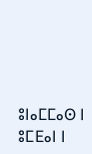ⵓⵏⴰⵎⵎⴰⵙ ⵏ ⵓⵎⴹⴰⵏ ⵏ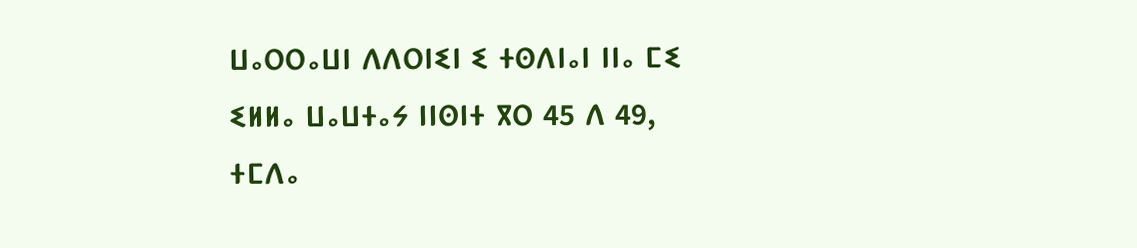ⵡⴰⵔⵔⴰⵡⵏ ⴷⴷⵔⵏⵉⵏ ⵉ ⵜⵙⴷⵏⴰⵏ ⵏⵏⴰ ⵎⵉ ⵉⵍⵍⴰ ⵡⴰⵡⵜⴰⵢ ⵏⵏⵙⵏⵜ ⴳⵔ 45 ⴷ 49, ⵜⵎⴷⴰ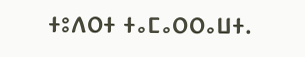ⵜⵓⴷⵔⵜ ⵜⴰⵎⴰⵔⵔⴰⵡⵜ.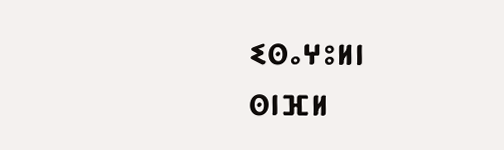ⵉⵙⴰⵖⵓⵍⵏ
ⵙⵏⴼⵍ